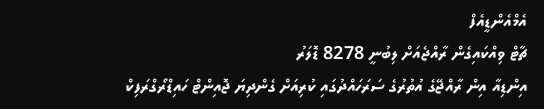އެމްއެންޑީއެފް
ޗާޓް ވިއްކައިގެން ރާއްޖެއަށް ލިބުނީ 8278 ޑޮލަރު
އިންޑިއާ އިން ރާއްޖޭގެ އުތުރުގެ ސަރަހައްދުގައި ކުރިއަށް ގެންދިޔަ ޖޮއިންޓް ހައިޑްރޯގްރަފިކް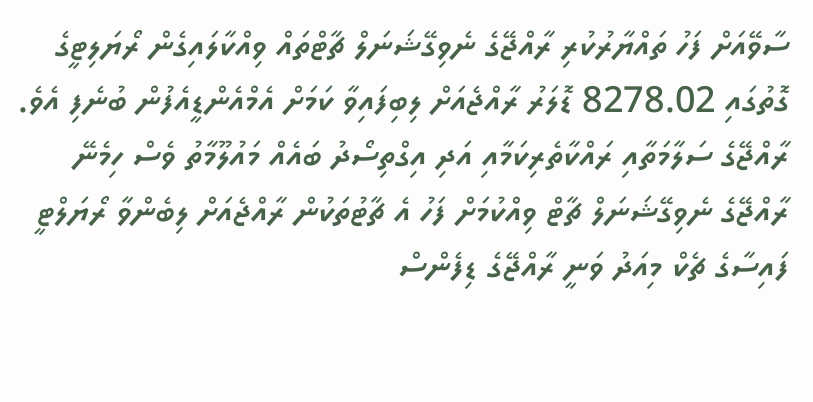ސާވޭއަށް ފަހު ތައްޔާރުކުރި ރާއްޖޭގެ ނެވިގޭޝަނަލް ޗާޓްތައް ވިއްކާލައިގެން ރޯޔަލިޓީގެ ގޮތުގައި 8278.02 ޑޮލަރު ރާއްޖެއަށް ލިބިފައިވާ ކަމަށް އެމްއެންޑީއެފުން ބުނެފި އެވެ.
ރާއްޖޭގެ ސަލާމަތާއި ރައްކާތެރިކަމާއި އަދި އިގްތިސޯދު ބައެއް މައުލޫމާތު ވެސް ހިމެނޭ ރާއްޖޭގެ ނެވިގޭޝަނަލް ޗާޓް ވިއްކުމަށް ފަހު އެ ޗާޓުތަކުން ރާއްޖެއަށް ލިބެންވާ ރޯޔަލްޓީ ފައިސާގެ ޗެކް މިއަދު ވަނީ ރާއްޖޭގެ ޑިފެންސް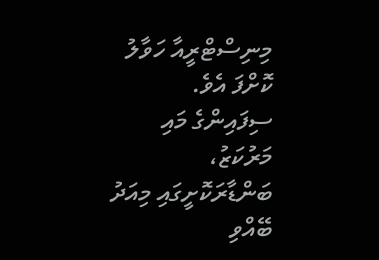މިނިސްޓްރީއާ ހަވާލު ކޮށްފަ އެވެ.
ސިފައިންގެ މައި މަރުކަޒު، ބަންޑާރަކޮށީގައި މިއަދު ބޭއްވި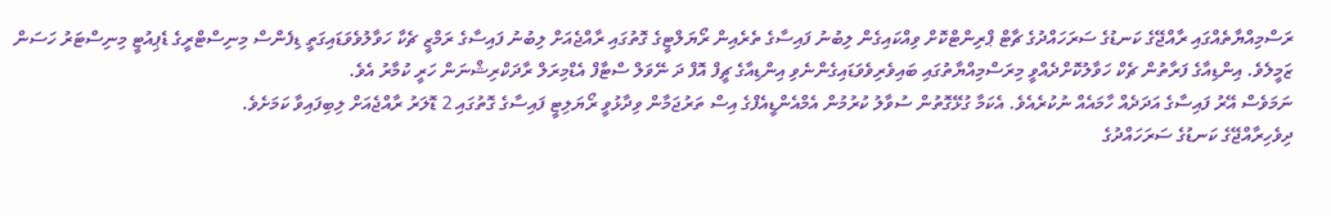ރަސްމިއްޔާތެއްގައި ރާއްޖޭގެ ކަނޑުގެ ސަރަހައްދުގެ ޗާޓް ޕްރިންޓްކޮށް ވިއްކައިގެން ލިބުނު ފައިސާގެ ތެރެއިން ރޯޔަލްޓީގެ ގޮތުގައި ރާއްޖެއަށް ލިބުނު ފައިސާގެ ރަމްޒީ ޗެކާ ހަވާލުވެވަޑައިގަތީ ޑިފެންސް މިނިސްޓްރީގެ ޑެޕިއުޓީ މިނިސްޓަރު ހަސަން ޒަމީލެވެ. އިންޑިއާގެ ފަރާތުން ޗެކް ހަވާލުކޮށްދެއްވީ މިރަސްމިއްޔާތުގައި ބައިވެރިވެވަޑައިގެންނެވި އިންޑިއާގެ ޗީފް އޮފް ދަ ނޭވަލް ސްޓާފް އެޑްމިރަލް ރާދަކްރިޝްނަން ހަރީ ކުމާރު އެވެ.
ނަމަވެސް އޭރު ފައިސާގެ އަދަދެއް ހާމައެއް ނުކުރެއެވެ. އެކަމާ ގުޅޭގޮތުން ސުވާލު ކުރުމުން އެމްއެންޑީއެފްގެ އިސް ތަރުޖަމާން ވިދާޅުވީ ރޯޔަލިޓީ ފައިސާގެ ގޮތުގައި 2 ޑޮލަރު ރާއްޖެއަށް ލިބިފައިވާ ކަމަށެވެ.
ދިވެހިރާއްޖޭގެ ކަނޑުގެ ސަރަހައްދުގެ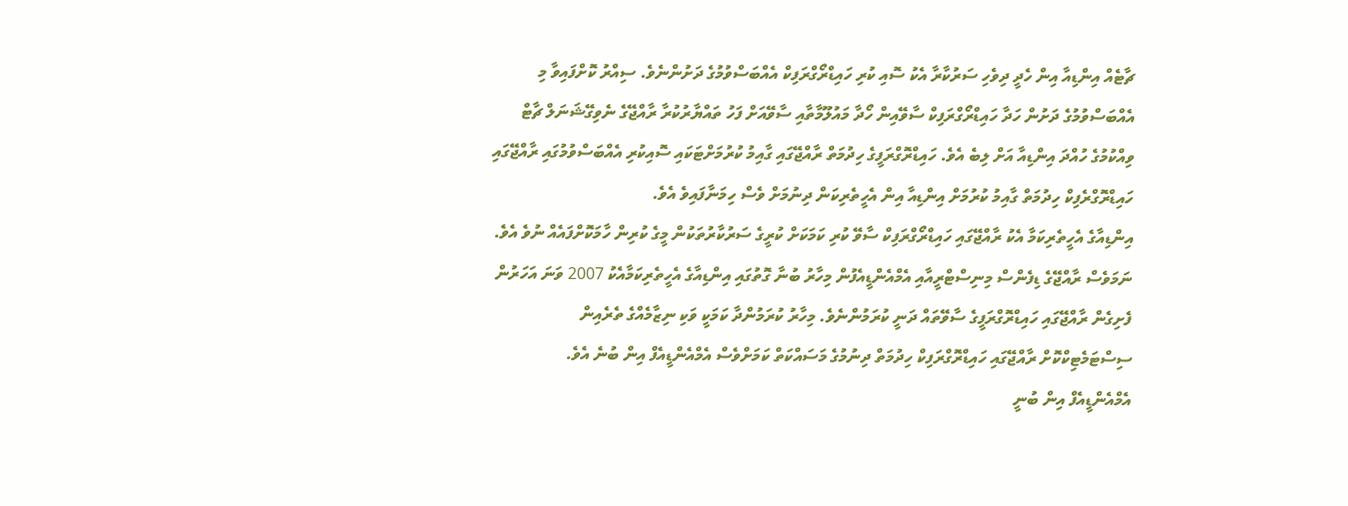ޗާޓެއް އިންޑިއާ އިން ހެދީ ދިވެހި ސަރުކާރާ އެކު ސޮއި ކުރި ހައިޑްރޯގްރަފިކް އެއްބަސްވުމުގެ ދަށުންނެވެ. ސިއްރު ކޮށްފައިވާ މި އެއްބަސްވުމުގެ ދަށުން ހަދާ ހައިޑްރޯގްރަފިކް ސާވޭއިން ހޯދާ މައުލޫމާތާއި ސާވޭއަށް ފަހު ތައްޔާރުކުރާ ރާއްޖޭގެ ނެވިގޭޝަނަލް ޗާޓް ވިއްކުމުގެ ހުއްދަ އިންޑިއާ އަށް ލިބެ އެވެ. ހައިޑްރޮގްރަފީގެ ހިދުމަތް ރާއްޖޭގައި ގާއިމު ކުރުމަށްޓަކައި ސޮއިކުރި އެއްބަސްވުމުގައި ރާއްޖޭގައި ހައިޑްރޮގްރެފިކް ހިދުމަތް ގާއިމު ކުރުމަށް އިންޑިއާ އިން އެހީތެރިކަން ދިނުމަށް ވެސް ހިމަނާފައިވެ އެވެ.
އިންޑިއާގެ އެހީތެރިކަމާ އެކު ރާއްޖޭގައި ހައިޑްރޯގްރަފިކް ސާވޭ ކުރި ކަމަކަށް ކުރީގެ ސަރުކާރުތަކުން މީގެ ކުރިން ހާމަކޮށްފައެއް ނުވެ އެވެ. ނަމަވެސް ރާއްޖޭގެ ޑިފެންސް މިނިސްޓްރީއާއި އެމްއެންޑީއެފުން މިހާރު ބުނާ ގޮތުގައި އިންޑިއާގެ އެހީތެރިކަމާއެކު 2007 ވަނަ އަހަރުން ފެށިގެން ރާއްޖޭގައި ހައިޑްރޮގްރަފީގެ ސާވޭތައް ދަނީ ކުރަމުންނެވެ. މިހާރު ކުރަމުންދާ ކަމަކީ ވަކި ނިޒާމެއްގެ ތެރެއިން ސިސްޓަމެޓިކްކޮށް ރާއްޖޭގައި ހައިޑްރޮގްރަފިކް ހިދުމަތް ދިނުމުގެ މަސައްކަތް ކަމަށްވެސް އެމްއެންޑީއެފް އިން ބުނެ އެވެ.
އެމްއެންޑީއެފް އިން ބުނީ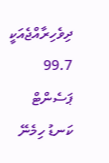ދިވެހިރާއްޖެއަކީ 99.7 ޕަސެންޓް ކަނޑު ހިމެނޭ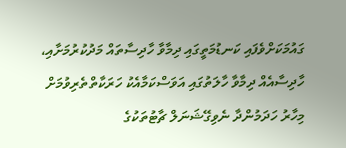ގައުމަކަށްވެފައި ކަނޑުމަތީގައި ދިމާވާ ހާދިސާތައް މަދުކުރުމަށާއި، ހާދިސާއެއް ދިމާވާ ހާލަތުގައި އަވަސްކަމާއެކު ހަރަކާތްތެރިވުމަށް މިހާރު ހަދަމުންދާ ނެވިގޭޝަނަލް ޗާޓުތަކުގެ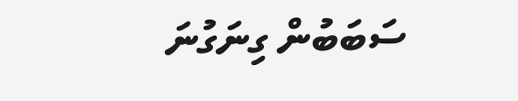ސަބަބުން ގިނަގުނަ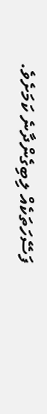ފަސޭހަތަކެއް ލިބިގެންދާނެ ކަމަށެވެ.